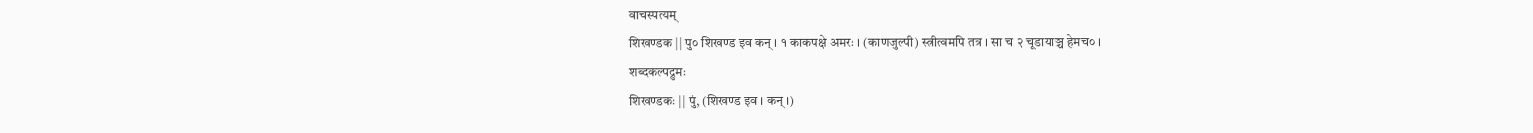वाचस्पत्यम्
शिखण्डक || पु० शिखण्ड इव कन् । १ काकपक्षे अमरः । (काणजुल्पी) स्त्रीत्वमपि तत्र । सा च २ चूडायाञ्च हेमच० ।
शब्दकल्पद्रुमः
शिखण्डकः || पुं, (शिखण्ड इव । कन् ।)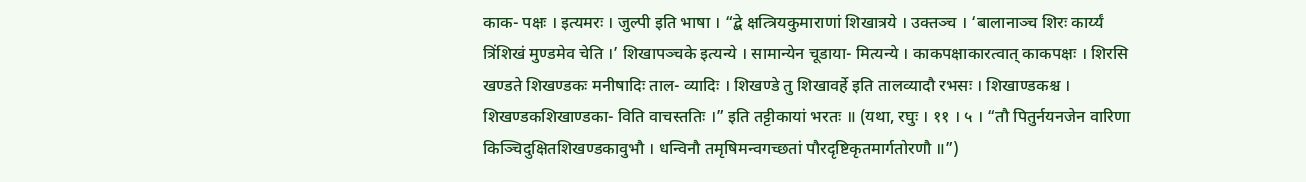काक- पक्षः । इत्यमरः । जुल्पी इति भाषा । “द्बे क्षत्त्रियकुमाराणां शिखात्रये । उक्तञ्च । ‘बालानाञ्च शिरः कार्य्यं त्रिंशिखं मुण्डमेव चेति ।’ शिखापञ्चके इत्यन्ये । सामान्येन चूडाया- मित्यन्ये । काकपक्षाकारत्वात् काकपक्षः । शिरसि खण्डते शिखण्डकः मनीषादिः ताल- व्यादिः । शिखण्डे तु शिखावर्हे इति तालव्यादौ रभसः । शिखाण्डकश्च । शिखण्डकशिखाण्डका- विति वाचस्ततिः ।” इति तट्टीकायां भरतः ॥ (यथा, रघुः । ११ । ५ । “तौ पितुर्नयनजेन वारिणा किञ्चिदुक्षितशिखण्डकावुभौ । धन्विनौ तमृषिमन्वगच्छतां पौरदृष्टिकृतमार्गतोरणौ ॥”)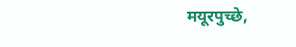मयूरपुच्छे,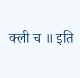क्ली च ॥ इति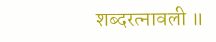शब्दरत्नावली ॥